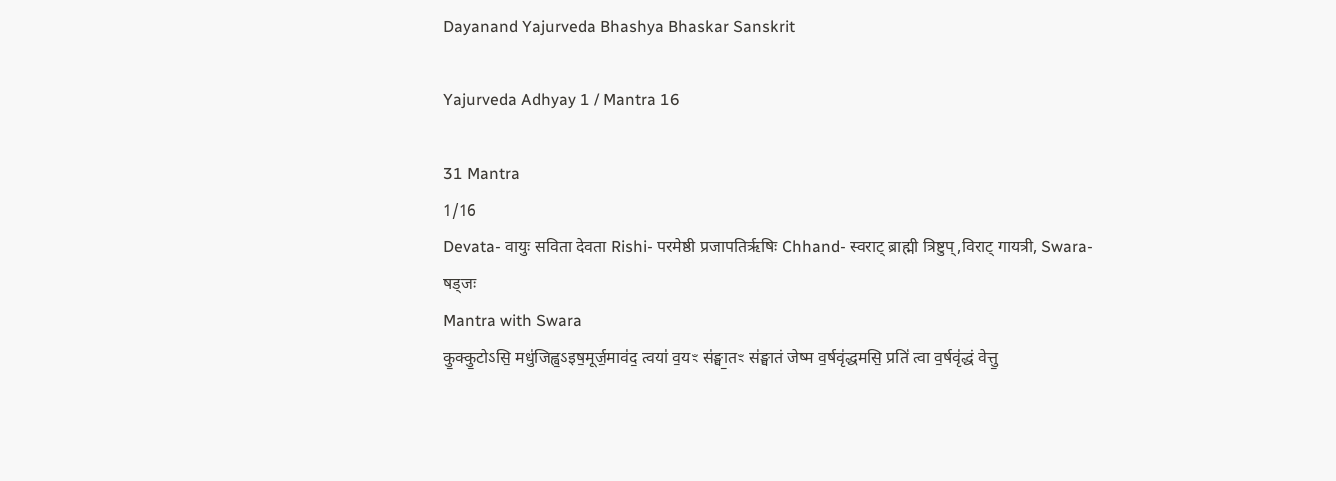Dayanand Yajurveda Bhashya Bhaskar Sanskrit

Yajurveda Adhyay 1 / Mantra 16

31 Mantra
1/16
Devata- वायुः सविता देवता Rishi- परमेष्ठी प्रजापतिर्ऋषिः Chhand- स्वराट् ब्राह्मी त्रिष्टुप्,विराट् गायत्री, Swara- षड्जः
Mantra with Swara
कु॒क्कु॒टोऽसि॒ मधु॑जिह्व॒ऽइष॒मूर्ज॒माव॑द॒ त्वया॑ व॒यꣳ स॑ङ्घा॒तꣳ स॑ङ्घातं जेष्म व॒र्षवृ॑द्धमसि॒ प्रति॑ त्वा व॒र्षवृ॑द्धं वेत्तु॒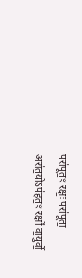परा॑पूत॒ꣳ रक्षः॒ परा॑पूता॒ अरा॑त॒योऽप॑हत॒ꣳ रक्षो॑ वा॒युर्वो॒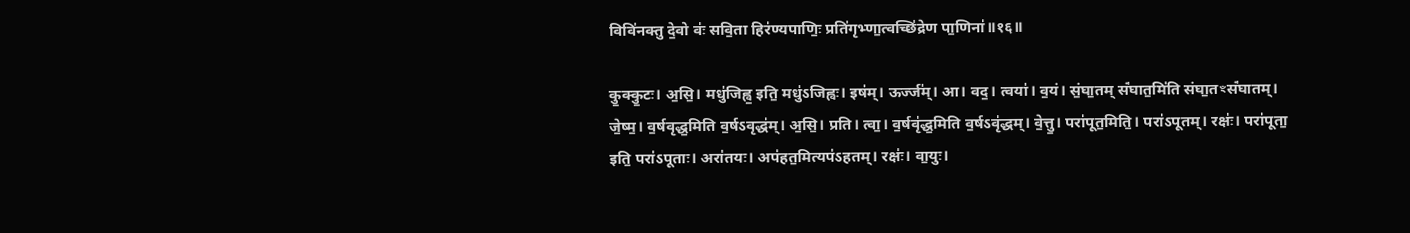विवि॑नक्तु दे॒वो वः॑ सवि॒ता हिर॑ण्यपाणिः॒ प्रति॑गृभ्णा॒त्वच्छि॑द्रेण पा॒णिना॑॥१६॥

कु॒क्कु॒टः। अ॒सि॒। मधु॑जिह्व॒ इति॒ मधु॑ऽजिह्वः। इष॑म्। ऊर्ज्ज॑म्। आ। वद॒। त्वया॑। व॒यं। सं॒घा॒तम् सं॑घात॒मि॑ति संघा॒तꣳसं॑घातम्। जे॒ष्म॒। व॒र्षवृद्ध॒मिति व॒र्षऽवृद्ध॑म्। अ॒सि॒। प्रति। त्वा॒। व॒र्षवृ॑द्ध॒मिति व॒र्षऽवृ॑द्धम्। वे॒त्तु॒। परा॑पूत॒मिति॒। परा॑ऽपूतम्। रक्षः॑। परा॑पूता॒ इति॒ परा॑ऽपूताः। अरा॑तयः। अप॑हत॒मित्यप॑ऽहतम्। रक्षः॑। वा॒युः।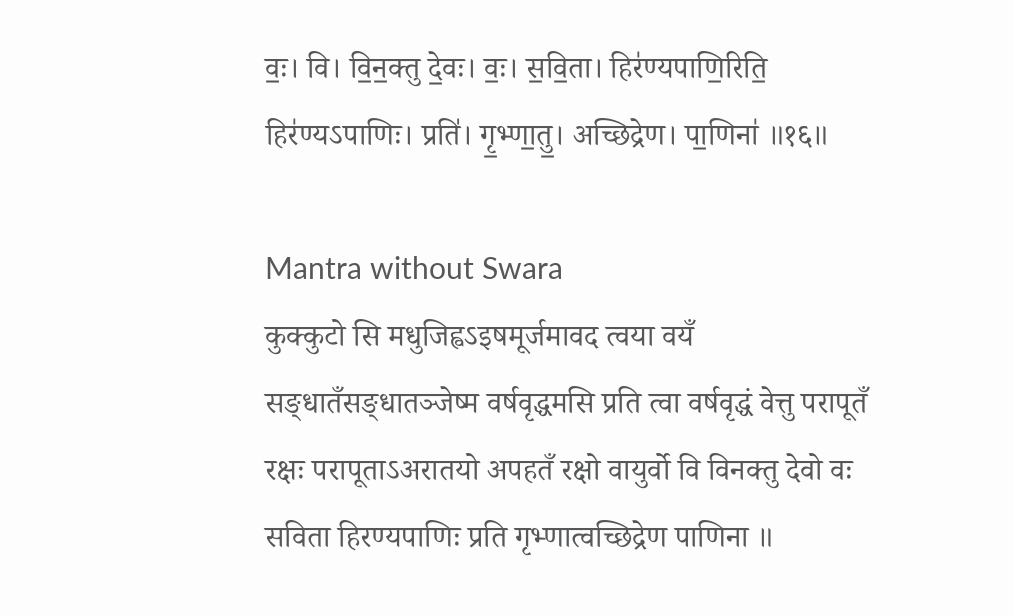वः॒। वि। वि॒न॒क्तु दे॒वः। वः॒। स॒वि॒ता। हिर॑ण्यपाणि॒रिति॒ हिर॑ण्यऽपाणिः। प्रति॑। गृ॒भ्णा॒तु॒। अच्छिद्रेण। पा॒णिना॑ ॥१६॥

Mantra without Swara
कुक्कुटो सि मधुजिह्वऽइषमूर्जमावद त्वया वयँ सङ्धातँसङ्धातञ्जेष्म वर्षवृद्धमसि प्रति त्वा वर्षवृद्धं वेत्तु परापूतँ रक्षः परापूताऽअरातयो अपहतँ रक्षो वायुर्वो वि विनक्तु देवो वः सविता हिरण्यपाणिः प्रति गृभ्णात्वच्छिद्रेण पाणिना ॥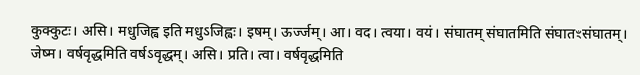कुक्कुटः। असि। मधुजिह्व इति मधुऽजिह्वः। इषम्। ऊर्ज्जम्। आ। वद। त्वया। वयं। संघातम् संघातमिति संघातꣳसंघातम्। जेष्म। वर्षवृद्धमिति वर्षऽवृद्धम्। असि। प्रति। त्वा। वर्षवृद्धमिति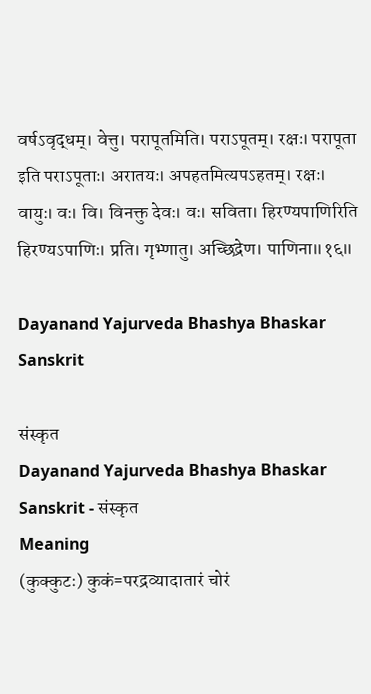वर्षऽवृद्धम्। वेत्तु। परापूतमिति। पराऽपूतम्। रक्षः। परापूता इति पराऽपूताः। अरातयः। अपहतमित्यपऽहतम्। रक्षः। वायुः। वः। वि। विनक्तु देवः। वः। सविता। हिरण्यपाणिरिति हिरण्यऽपाणिः। प्रति। गृभ्णातु। अच्छिद्रेण। पाणिना॥१६॥

Dayanand Yajurveda Bhashya Bhaskar Sanskrit

संस्कृत
Dayanand Yajurveda Bhashya Bhaskar Sanskrit - संस्कृत
Meaning
(कुक्कुटः) कुकं=परद्रव्यादातारं चोरं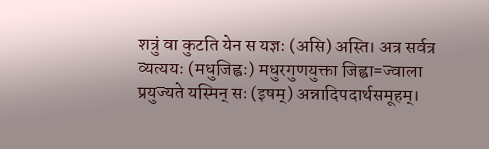शत्रुं वा कुटति येन स यज्ञः (असि) अस्ति। अत्र सर्वत्र व्यत्ययः (मधुजिह्वः) मधुरगुणयुक्ता जिह्वा=ज्वाला प्रयुज्यते यस्मिन् सः (इषम्) अन्नादिपदार्थसमूहम्।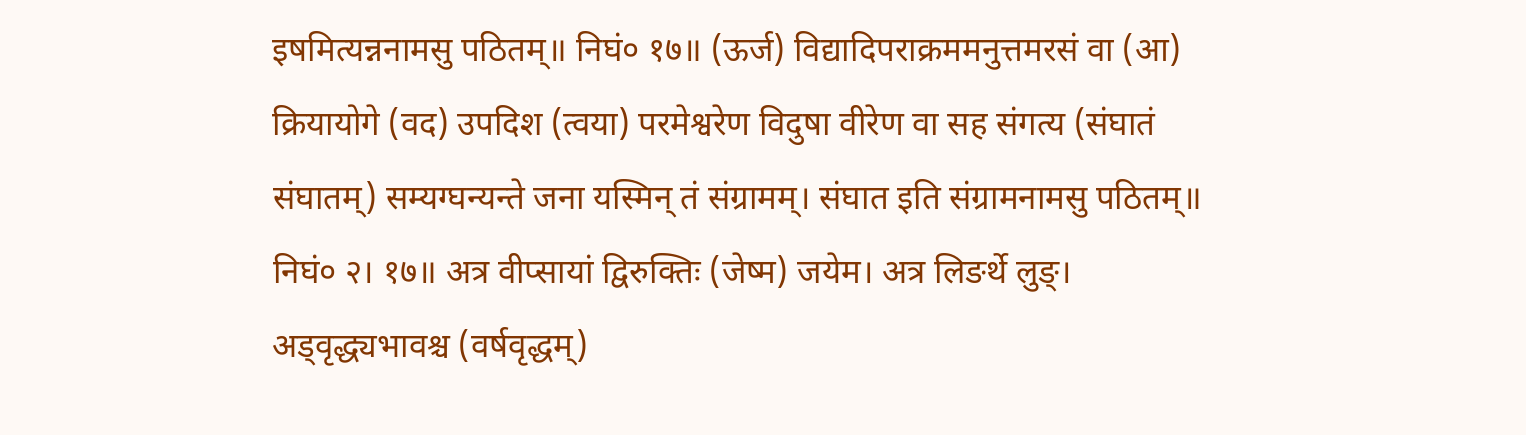इषमित्यन्ननामसु पठितम्॥ निघं० १७॥ (ऊर्ज) विद्यादिपराक्रममनुत्तमरसं वा (आ) क्रियायोगे (वद) उपदिश (त्वया) परमेश्वरेण विदुषा वीरेण वा सह संगत्य (संघातं संघातम्) सम्यग्घन्यन्ते जना यस्मिन् तं संग्रामम्। संघात इति संग्रामनामसु पठितम्॥ निघं० २। १७॥ अत्र वीप्सायां द्विरुक्तिः (जेष्म) जयेम। अत्र लिङर्थे लुङ्। अड्वृद्ध्यभावश्च (वर्षवृद्धम्)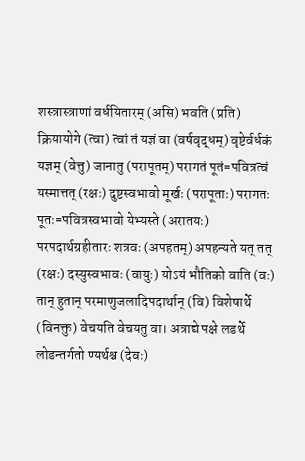शस्त्रास्त्राणां वर्धयितारम् (असि) भवति (प्रति) क्रियायोगे (त्वा) त्वां तं यज्ञं वा (वर्षवृद्धम्) वृष्टेर्वर्धकं यज्ञम् (वेत्तु) जानातु (परापूतम्) परागतं पूतं=पवित्रत्वं यस्मात्तत् (रक्षः) दुष्टस्वभावो मूर्खः (परापूताः) परागतः पूतः=पवित्रस्वभावो येभ्यस्ते (अरातयः) परपदार्थग्रहीतारः शत्रवः (अपहतम्) अपहन्यते यत् तत् (रक्षः) दस्युस्वभावः (वायुः) योऽयं भौतिको वाति (वः) तान् हुतान् परमाणुजलादिपदार्थान् (वि) विशेषार्थे (विनक्तु) वेचयति वेचयतु वा। अत्राद्ये पक्षे लडर्थे लोडन्तर्गतो ण्यर्थश्च (देवः)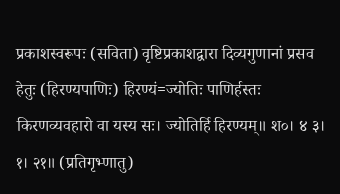प्रकाशस्वरूपः (सविता) वृष्टिप्रकाशद्वारा दिव्यगुणानां प्रसव हेतुः (हिरण्यपाणिः) हिरण्यं=ज्योतिः पाणिर्हस्तः किरणव्यवहारो वा यस्य सः। ज्योतिर्हि हिरण्यम्॥ श०। ४ ३। १। २१॥ (प्रतिगृभ्णातु)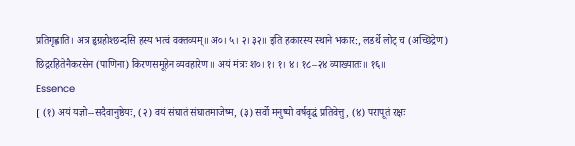प्रतिगृह्णाति। अत्र हृग्रहोश्छन्दसि हस्य भत्वं वक्तव्यम्॥ अ०। ५। २। ३२॥ इति हकारस्य स्थाने भकार:, लडर्थे लोट् च (अच्छिद्रेण) छिद्ररहितेनैकरसेन (पाणिना) किरणसमूहेन व्यवहारेण॥ अयं मंत्रः श०। १। १। ४। १८–२४ व्याख्यातः॥ १६॥
Essence
[ (१) अयं यज्ञो--सदैवानुष्ठेयः, (२) वयं संघातं संघातमाजेष्म, (३) सर्वो मनुष्यो वर्षवृद्धं प्रतिवेत्तु, (४) परापूतं रक्षः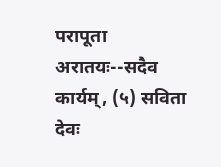परापूता अरातयः--सदैव कार्यम्, (५) सविता देवः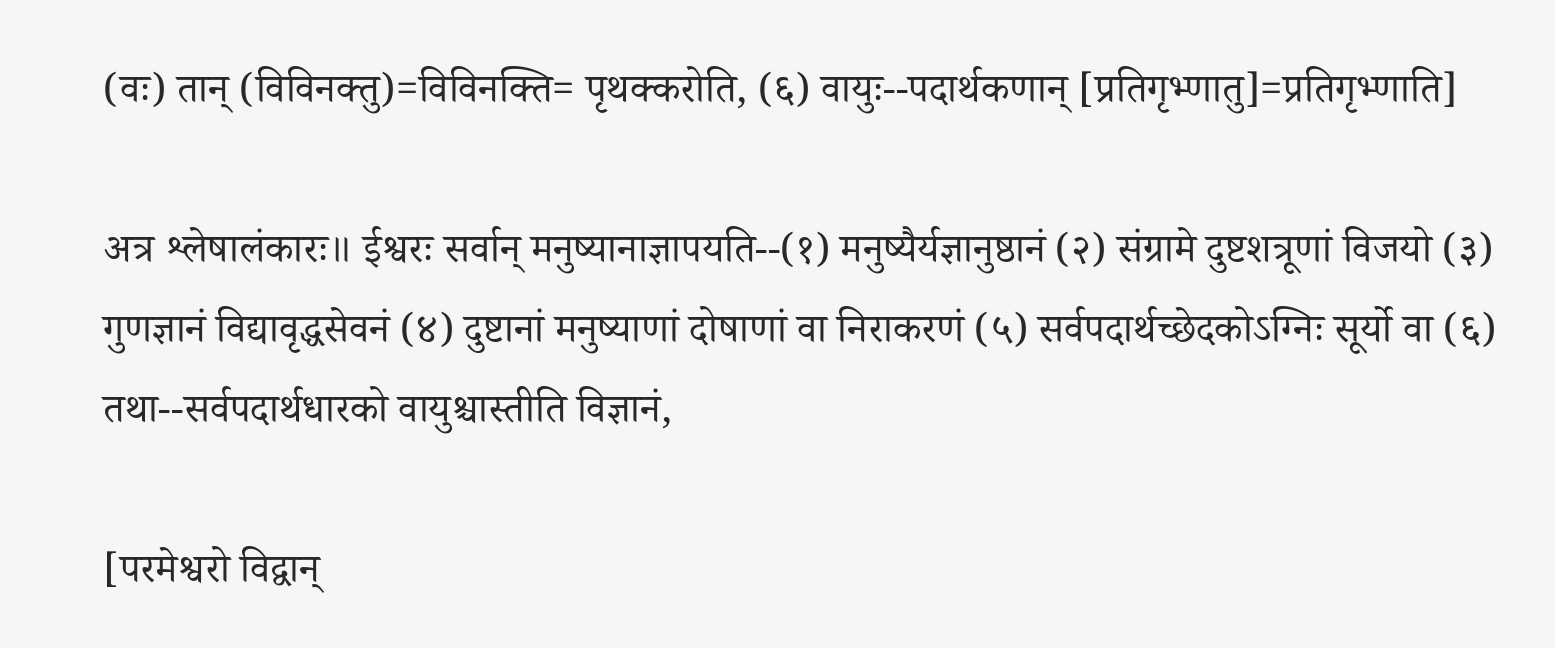(वः) तान् (विविनक्तु)=विविनक्ति= पृथक्करोति, (६) वायुः--पदार्थकणान् [प्रतिगृभ्णातु]=प्रतिगृभ्णाति]

अत्र श्लेषालंकारः॥ ईश्वरः सर्वान् मनुष्यानाज्ञापयति--(१) मनुष्यैर्यज्ञानुष्ठानं (२) संग्रामे दुष्टशत्रूणां विजयो (३) गुणज्ञानं विद्यावृद्धसेवनं (४) दुष्टानां मनुष्याणां दोषाणां वा निराकरणं (५) सर्वपदार्थच्छेदकोऽग्निः सूर्यो वा (६) तथा--सर्वपदार्थधारको वायुश्चास्तीति विज्ञानं,

[परमेश्वरो विद्वान्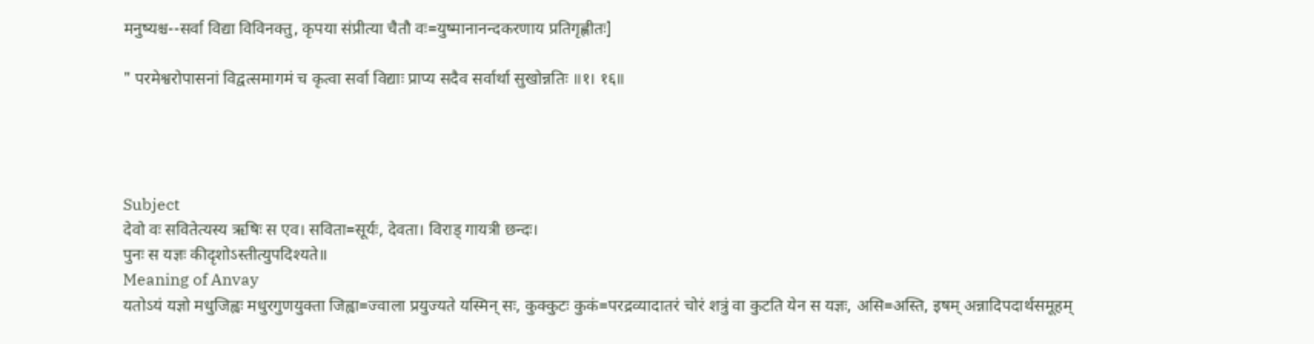मनुष्यश्च--सर्वा विद्या विविनक्तु, कृपया संप्रीत्या चैतौ वः=युष्मानानन्दकरणाय प्रतिगृह्णीतः]

" परमेश्वरोपासनां विद्वत्समागमं च कृत्वा सर्वा विद्याः प्राप्य सदैव सर्वार्था सुखोन्नतिः ॥१। १६॥




Subject
देवो वः सवितेत्यस्य ऋषिः स एव। सविता=सूर्यः, देवता। विराड् गायत्री छन्दः।
पुनः स यज्ञः कीदृशोऽस्तीत्युपदिश्यते॥
Meaning of Anvay
यतोऽयं यज्ञो मधुजिह्वः मधुरगुणयुक्ता जिह्वा=ज्वाला प्रयुज्यते यस्मिन् सः, कुक्कुटः कुकं=परद्रव्यादातरं चोरं शत्रुं वा कुटति येन स यज्ञः, असि=अस्ति, इषम् अन्नादिपदार्थसमूहम्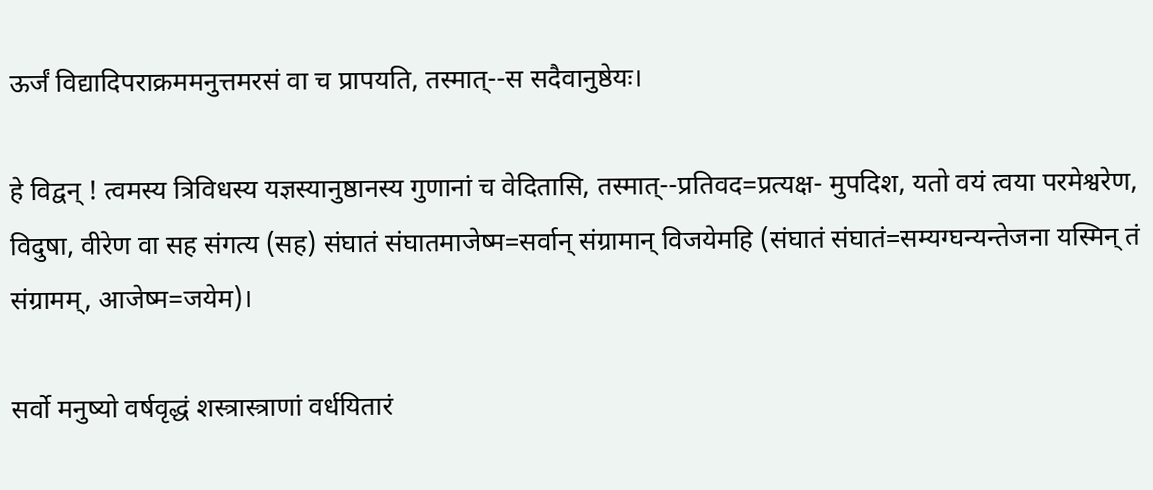ऊर्जं विद्यादिपराक्रममनुत्तमरसं वा च प्रापयति, तस्मात्--स सदैवानुष्ठेयः।

हे विद्वन् ! त्वमस्य त्रिविधस्य यज्ञस्यानुष्ठानस्य गुणानां च वेदितासि, तस्मात्--प्रतिवद=प्रत्यक्ष- मुपदिश, यतो वयं त्वया परमेश्वरेण, विदुषा, वीरेण वा सह संगत्य (सह) संघातं संघातमाजेष्म=सर्वान् संग्रामान् विजयेमहि (संघातं संघातं=सम्यग्घन्यन्तेजना यस्मिन् तं संग्रामम्, आजेष्म=जयेम)।

सर्वो मनुष्यो वर्षवृद्धं शस्त्रास्त्राणां वर्धयितारं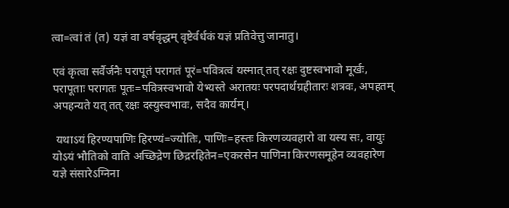त्वा=त्वां तं (त) यज्ञं वा वर्षवृद्धम् वृष्टेर्वर्धकं यज्ञं प्रतिवेत्तु जानातु।

एवं कृत्वा सर्वैर्जनैः परापूतं परागतं पूरं=पवित्रत्वं यस्मात् तत् रक्षः दुष्टस्वभावो मूर्खः, परापूताः परागतः पूतः=पवित्रस्वभावो येभ्यस्ते अरातयः परपदार्थग्रहीतारः शत्रवः, अपहतम् अपहन्यते यत् तत् रक्षः दस्युस्वभावः, सदैव कार्यम्।

 यथाऽयं हिरण्यपाणिः हिरण्यं=ज्योतिः, पाणिः=हस्तः किरणव्यवहारो वा यस्य सः, वायुः योऽयं भौतिको वाति अच्छिद्रेण छिद्ररहितेन=एकरसेन पाणिना किरणसमूहेन व्यवहारेण यज्ञे संसारेऽग्निना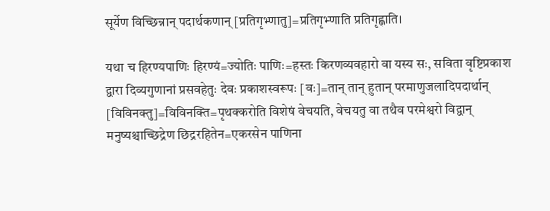सूर्येण विच्छिन्नान् पदार्थकणान् [प्रतिगृभ्णातु]=प्रतिगृभ्णाति प्रतिगृह्णाति।

यथा च हिरण्यपाणिः हिरण्यं=ज्योतिः पाणिः=हस्तः किरणव्यवहारो वा यस्य सः, सविता वृष्टिप्रकाश द्वारा दिव्यगुणानां प्रसवहेतुः देवः प्रकाशस्वरूपः [वः]=तान् तान् हुतान् परमाणुजलादिपदार्थान् [विविनक्तु]=विविनक्ति=पृथक्करोति विशेषं वेचयति, वेचयतु वा तथैव परमेश्वरो विद्वान् मनुष्यश्चाच्छिद्रेण छिद्ररहितेन=एकरसेन पाणिना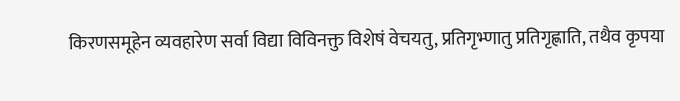किरणसमूहेन व्यवहारेण सर्वा विद्या विविनक्तु विशेषं वेचयतु, प्रतिगृभ्णातु प्रतिगृह्णाति, तथैव कृपया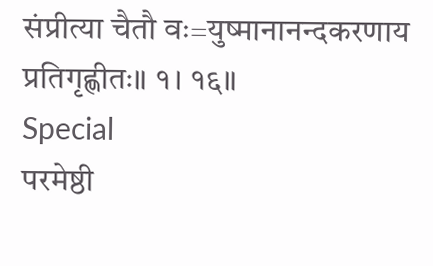संप्रीत्या चैतौ वः=युष्मानानन्दकरणाय प्रतिगृह्णीतः॥ १। १६॥
Special
परमेष्ठी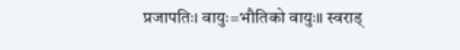प्रजापतिः। वायुः=भौतिको वायुः॥ स्वराड्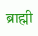ब्राह्मी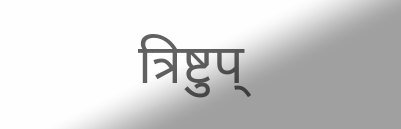त्रिष्टुप्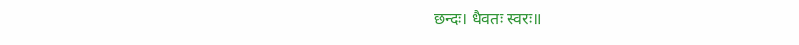छन्दः। धैवतः स्वरः॥